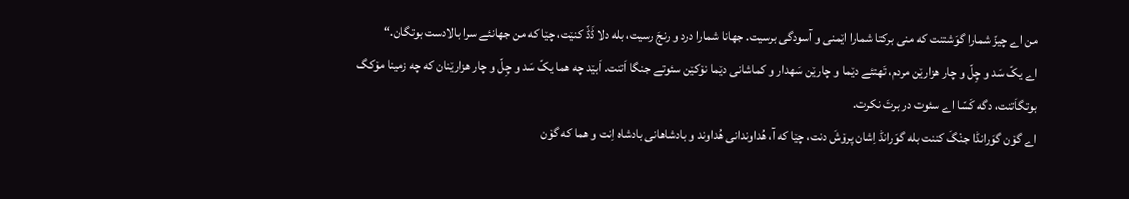من اے چیزّ شمارا گوَشتنت که منی برکتا شمارا اێمنی و آسودگی برسیت. جهانا شمارا درد و رنجَ رسیت، بله دلا ڈَڈّ کنێت، چێا که من جهانئے سرا بالادست بوتگان.“
اے یکّ سَد و چِلّ و چار هزارێن مردم، تَهتئے دێما و چارێن سَهدار و کماشانی دێما نۆکێن سئوتے جنگا اَتنت. اَبێد چه هما یکّ سَد و چِلّ و چار هزارێنان که چه زمینا مۆکگ بوتگاَتنت، دگه کَسّا اے سئوت در برتَ نکرت.
اے گۆن گوَرانڈا جنْگَ کننت بله گوَرانڈ اِشان پرۆشَ دنت، چێا که آ، هُداوندانی هُداوند و بادشاهانی بادشاه اِنت و هما که گۆن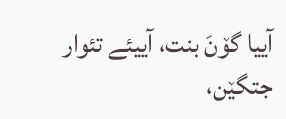آییا گۆنَ بنت، آییئے تئوار جتگێن،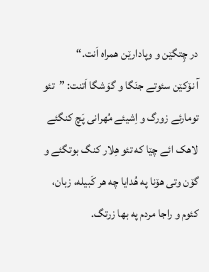در چِتگێن و وپادارێن همراه اَنت.“
آ نۆکێن سئوتے جنَگا و گوَشگا اَتنت: ”تئو تومارئے زورگ و اِشیئے مُهرانی پَچ کنگئے لاهک ائے چێا که تئو هِلار کنگ بوتگئے و گۆن وتی هۆنا په هُدایا چه هر کَبیله، زبان، کئوم و راجا مردم په بها زرتگ.